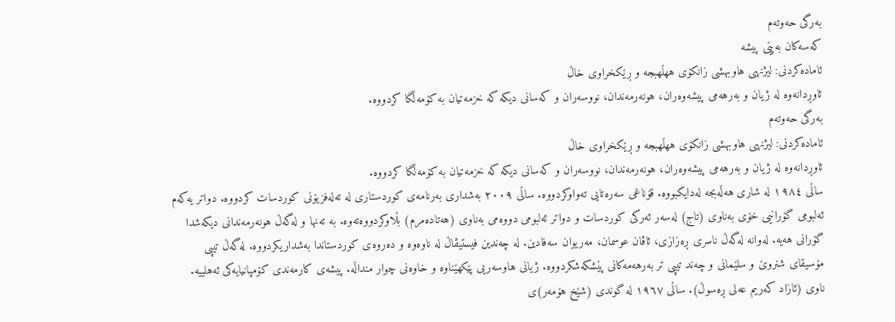بەرگی حەوتەم
کەسەکان بەپێی پیشە
ئامادەکردنی: لیژنهی هاوبهشی زانكۆی ههڵهبجه و ڕێكخراوی خاڵ
ئاوڕدانەوە لە ژیان و بەرهەمی پیشەوەران، هونەرمەندان، نووسەران و کەسانی دیکە کە خزمەتیان بە کۆمەڵگا کردووە.
بەرگی حەوتەم
ئامادەکردنی: لیژنهی هاوبهشی زانكۆی ههڵهبجه و ڕێكخراوی خاڵ
ئاوڕدانەوە لە ژیان و بەرهەمی پیشەوەران، هونەرمەندان، نووسەران و کەسانی دیکە کە خزمەتیان بە کۆمەڵگا کردووە.
ساڵی ١٩٨٤ لە شاری هەڵەبجە لەدایکبووە. قۆناغی سەرەتایی تەواوکردووە. ساڵی ٢٠٠٩ بەشداری بەرنامەی کوردستاری لە تەلەفزیۆنی کوردسات کردووە. دواتر یەکەم ئەلبومی گۆرانیی خۆی بەناوی (تاج) لەسەر ئەرکی کوردسات و دواتر ئەلبومی دووەمی بەناوی (هەتادەمرم) بڵاوکردووەتەوە. بە تەنها و لەگەڵ هونەرمەندانی دیکەشدا گۆرانی هەیە. لەوانە لەگەڵ ناسری ڕەزازی، ئاڤان عوسمان، مەریوان سەفادین. لە چەندین فیستیڤاڵ لە ناوەوە و دەروەی کوردستاندا بەشداریکردووە. لەگەڵ تیپی مۆسیقای شنروێ و سلێمانی و چەند تیپی تر بەرهەمەکانی پێشکەشکردووە. ژیانی هاوسەریی پێکهێناوە و خاوەنی چوار منداڵە. پیشەی کارمەندی کۆمپانیایەکی ئەهلییە.
ناوی (ئازاد کەریم عەلی ڕەسوڵ). ساڵی ١٩٦٧ لە گوندی (شێخ هۆمەر)ی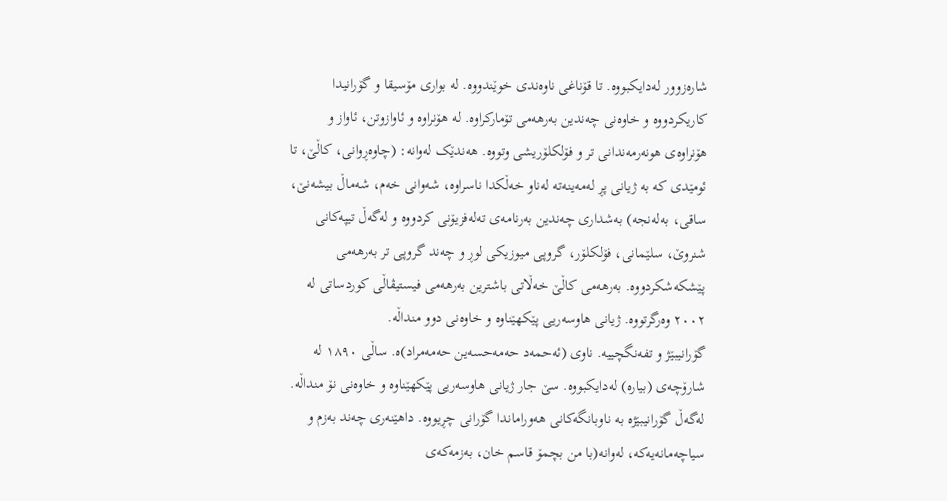شارەزوور لەدایکبووە. تا قۆناغی ناوەندی خوێندووە. لە بواری مۆسیقا و گۆرانیدا کاریکردووە و خاوەنی چەندین بەرهەمی تۆمارکراوە. لە هۆنراوە و ئاوازوتن، ئاواز و هۆنراوەی هونەرمەندانی تر و فۆلکلۆریشی وتووە. هەندێک لەوانە: (چاوەڕوانی، کاڵێ، تا ئومێدی کە بە ژیانی پڕ لەمەینەتە لەناو خەڵکدا ناسراوە، شەوانی خەم، شەماڵ بیشەنێ، ساقی، بەلەنجە) بەشداری چەندین بەرنامەی تەلەفزیۆنی کردووە و لەگەڵ تیپەکانی شنروێ، سلێمانی، فۆلکلۆر، گروپی میوزیکی لوڕ و چەند گروپی تر بەرهەمی پێشکەشکردووە. بەرهەمی کاڵێ خەڵاتی باشترین بەرهەمی فیستیڤاڵی کوردساتی لە ٢٠٠٢ وەرگرتووە. ژیانی هاوسەریی پێکهێناوە و خاوەنی دوو منداڵە.
گۆرانیبێژ و تفەنگچییە. ناوی (ئەحمەد حەمەحسەین حەمەمراد)ە. ساڵی ١٨٩٠ لە شارۆچەی (بیارە) لەدایکبووە. سێ جار ژیانی هاوسەریی پێکهێناوە و خاوەنی نۆ منداڵە. لەگەڵ گۆرانیبێژە بە ناوبانگەکانی هەوراماندا گۆرانی چڕیووە. داهێنەری چەند بەزم و سیاچەمانەیەکە، لەوانە(با من بچمۆ قاسم خان، بەزمەکەی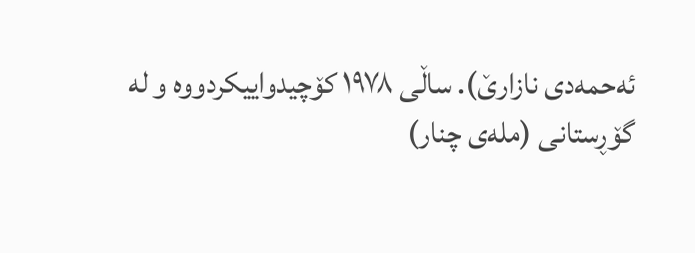ئەحمەدی نازارێ). ساڵی ١٩٧٨ کۆچیدواییکردووە و لە گۆڕستانی (ملەی چنار)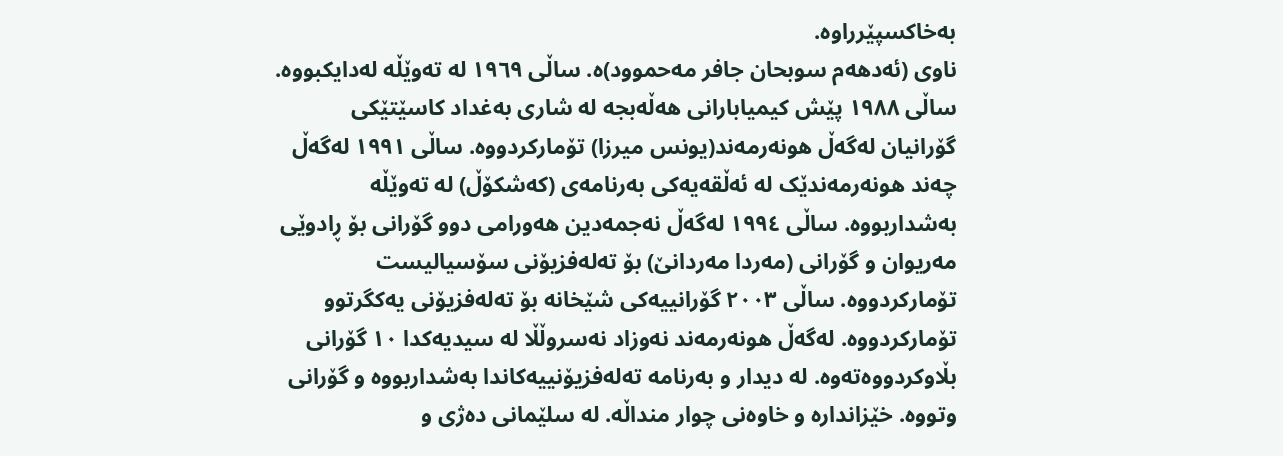بەخاکسپێرراوە.
ناوی (ئەدهەم سوبحان جافر مەحموود)ە. ساڵی ١٩٦٩ لە تەوێڵە لەدایکبووە. ساڵی ١٩٨٨ پێش کیمیابارانی هەڵەبجە لە شاری بەغداد کاسێتێکی گۆرانیان لەگەڵ هونەرمەند(یونس میرزا) تۆمارکردووە. ساڵی ١٩٩١ لەگەڵ چەند هونەرمەندێک لە ئەڵقەیەکی بەرنامەی (کەشکۆڵ) لە تەوێڵە بەشداربووە. ساڵی ١٩٩٤ لەگەڵ نەجمەدین هەورامی دوو گۆرانی بۆ ڕادوێی مەریوان و گۆرانی (مەردا مەردانێ) بۆ تەلەفزیۆنی سۆسیالیست تۆمارکردووە. ساڵی ٢٠٠٣ گۆرانییەکی شێخانە بۆ تەلەفزیۆنی یەکگرتوو تۆمارکردووە. لەگەڵ هونەرمەند نەوزاد نەسروڵڵا لە سیدیەکدا ١٠ گۆرانی بڵاوکردووەتەوە. لە دیدار و بەرنامە تەلەفزیۆنییەکاندا بەشداربووە و گۆرانی وتووە. خێزاندارە و خاوەنی چوار منداڵە. لە سلێمانی دەژی و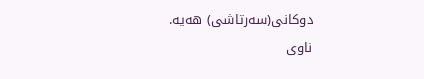دوکانی(سەرتاشی) هەیە.
ناوی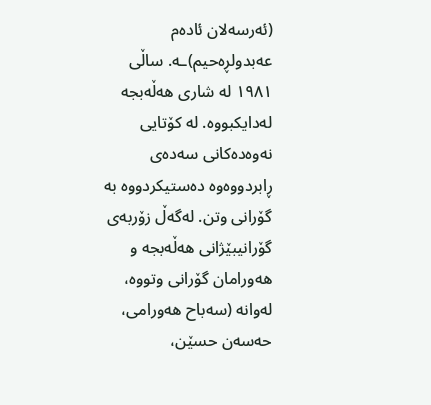(ئەرسەلان ئادەم عەبدولڕەحیم)ـە. ساڵی ١٩٨١ لە شاری هەڵەبجە لەدایکبووە. لە کۆتایی نەوەدەکانی سەدەی ڕابردووەوە دەستیکردووە بە گۆرانی وتن. لەگەڵ زۆربەی گۆرانیبێژانی هەڵەبجە و هەورامان گۆرانی وتووە، لەوانە (سەباح هەورامی، حەسەن حسێن،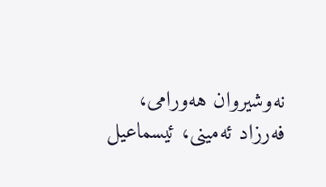نەوشیروان هەورامی، فەرزاد ئەمینی، ئیسماعیل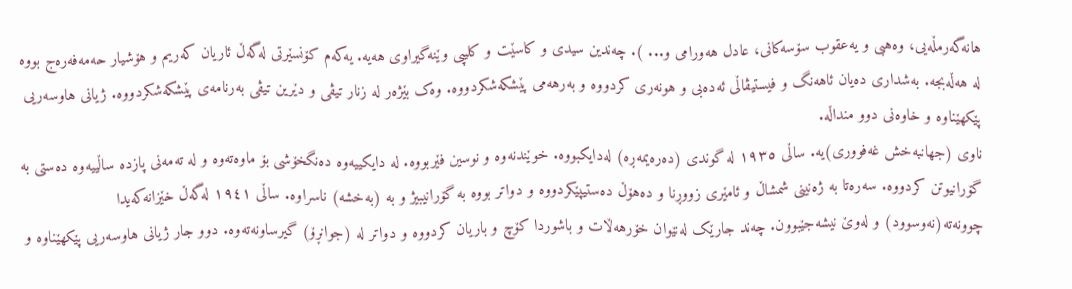هانەگەرمڵەیی، وەهبی و یەعقوب سۆسەکانی، عادل هەورامی و... ). چەندین سیدی و کاسێت و کلیپی وێنەگیراوی هەیە. یەکەم کۆنسێرتی لەگەڵ ئاریان کەریم و هۆشیار حەمەفەرەج بووە لە هەڵەبجە. بەشداری دەیان ئاهەنگ و فیستیڤاڵی ئەدەبی و هونەری کردووە و بەرهەمی پێشکەشکردووە. وەک بێژەر لە زنار تیڤی و دێرین تیڤی بەرنامەی پێشکەشکردووە. ژیانی هاوسەریی پێکهێناوە و خاوەنی دوو منداڵە.
ناوی (جهانبەخش غەفووری)یە. ساڵی ١٩٣٥ لە گوندی (دەرەیمەڕه) لەدایکبووە. خوێندنەوە و نوسین فێربووە. لە دایکییەوه دەنگخۆشی بۆ ماوەتەوه و لە تەمەنی پازدە ساڵییەوە دەستی بە گۆرانیوتن کردووە. سەرەتا بە ژەنینی شمشاڵ و ئامێری زووڕنا و دەهۆڵ دەستیپێکردووە و دواتر بووە بە گۆرانیبیژ و بە (بەخشە) ناسراوە. ساڵی ١٩٤١ لەگەڵ خێزانەکەیدا چوونەتە(نەوسوود) و لەوێ نیشەجێبوون. چەند جارێک لەنێوان خۆرهەڵات و باشوردا کۆچ و باریان کردووە و دواتر لە (جوانڕۆ) گیرساونەتەوە. دوو جار ژیانی هاوسەریی پێکهێناوە و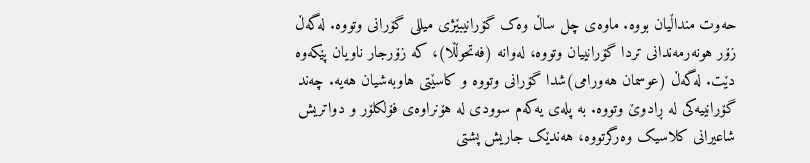حەوت منداڵیان بووه. ماوەی چل ساڵ وەک گۆرانیبێژی میللی گۆرانی وتووە. لەگەڵ زۆر هونەرمەندانی تردا گۆرانییان وتووە، لەوانە (فەتحوڵڵا)، کە زۆرجار ناویان پێکەوە دێت. لەگەڵ (عوسمان هەورامی)شدا گۆرانی وتووە و کاسێتی هاوبەشیان هەیە. چەند گۆرانییەکی لە ڕادوێ وتووە. بە پلەی یەکەم سوودی لە هۆنراوەی فۆلکلۆر و دواتریش شاعیرانی کلاسیک وەرگرتووه، هەندێک جاریش پشتی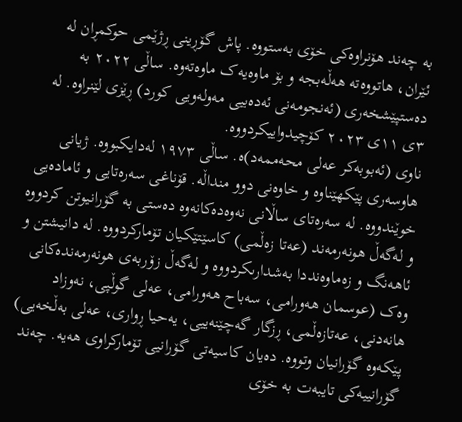بە چەند هۆنراوەکی خۆی بەستووە. پاش گۆڕینی ڕژێمی حوکمڕان لە ئێران، هاتووەتە هەڵەبجە و بۆ ماوەیەک ماوەتەوە. ساڵی ٢٠٢٢ بە دەستپێشخەری (ئەنجومەنی ئەدەبیی مەولەویی کورد) ڕێزی لێنراوە. لە ٣ی ١١ی ٢٠٢٣ کۆچیدواییکردووە.
ناوى (ئەبوبەکر عەلى محەممەد)ە. ساڵى ١٩٧٣ لەدایکبووە. ژیانی هاوسەرى پێکهێناوە و خاوەنى دوو منداڵە. قۆناغى سەرەتایى و ئامادەیی خوێندووە. لە سەرەتای ساڵانى نەوەدەکانەوە دەستى بە گۆرانیوتن کردووە و لەگەڵ هونەرمەند (عەتا زەڵمى) کاسێتێکیان تۆمارکردووە. لە دانیشتن و ئاهەنگ و زەماوەنددا بەشدارىکردووە و لەگەڵ زۆربەى هونەرمەندەکانى وەک (عوسمان هەورامى، سەباح هەورامى، عەلى گوڵپى، نەوزاد هانەدنى، عەتازەڵمى، ڕزگار گەچێنەییى، یەحیا ڕوارى، عەلى بەڵخەیى) پێکەوە گۆرانیان وتووە. دەیان کاسیەتى گۆرانیى تۆمارکراوی هەیە. چەند گۆرانییەکى تایبەت بە خۆی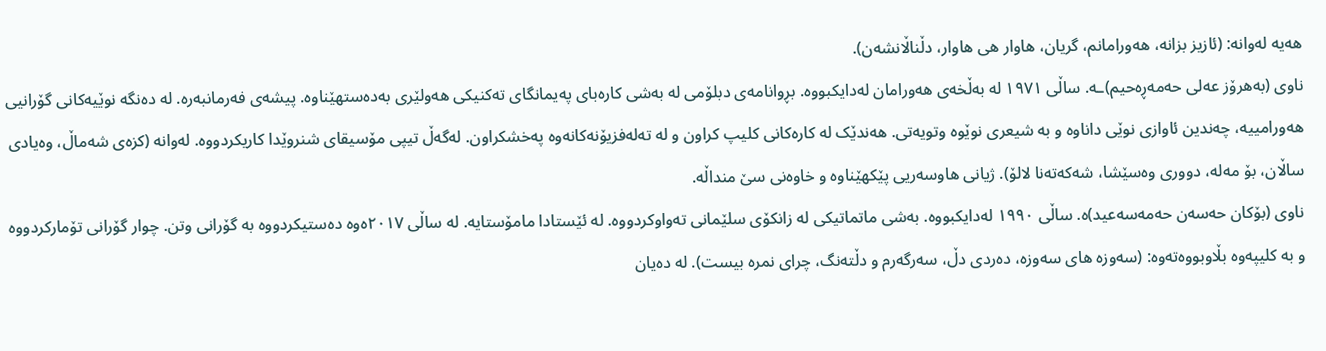هەیە لەوانه: (ئازیز بزانە، هەورامانم، گریان، هاوار هى هاوار، دڵناڵانشەن).
ناوی (بەهرۆز عەلی حەمەڕەحیم)ـە. ساڵی ١٩٧١ لە بەڵخەی هەورامان لەدایکبووە. بڕوانامەی دبلۆمی لە بەشی کارەبای پەیمانگای تەکنیکی هەولێری بەدەستهێناوە. پیشەی فەرمانبەرە. لە دەنگە نوێیەکانی گۆرانیی هەورامییە، چەندین ئاوازی نوێی داناوە و بە شیعری نوێوە وتویەتی. هەندێک لە کارەکانی کلیپ کراون و لە تەلەفزیۆنەکانەوە پەخشکراون. لەگەڵ تیپی مۆسیقای شنروێدا کاریکردووە. لەوانە (کزەی شەماڵ، وەیادی ساڵان، بۆ مەلە، دووری وەسێشا، شەکەتەنا لالۆ). ژیانی هاوسەریی پێکهێناوە و خاوەنی سێ منداڵە.
ناوی (بۆکان حەسەن حەمەسەعید)ە. ساڵی ١٩٩٠ لەدایکبووە. بەشی ماتماتیکی لە زانکۆی سلێمانی تەواوکردووە. لە ئێستادا مامۆستایە. له ساڵی ٢٠١٧ەوە دەستیکردووە بە گۆرانی وتن. چوار گۆرانی تۆمارکردووە و بە کلیپەوە بڵاوبووەتەوە: (سەوزە های سەوزە، دەردی دڵ، سەرگەرم و دڵتەنگ، چرای نمرە بیست). لە دەیان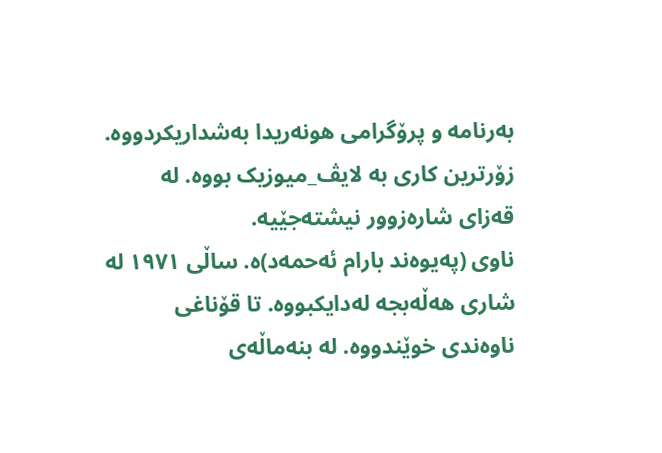بەرنامە و پرۆگرامی هونەریدا بەشداریکردووە. زۆرترین کاری بە لایڤ_میوزیک بووە. لە قەزای شارەزوور نیشتەجێیە.
ناوی (پەیوەند بارام ئەحمەد)ە. ساڵی ١٩٧١ له شاری هەڵەبجە لەدایکبووە. تا قۆناغی ناوەندی خوێندووە. لە بنەماڵەی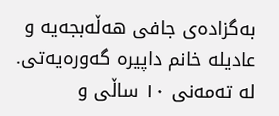بەگزادەی جافی ھەڵەبجەیە و عادیلە خانم داپیرە گەورەیەتی. لە تەمەنی ١٠ ساڵی و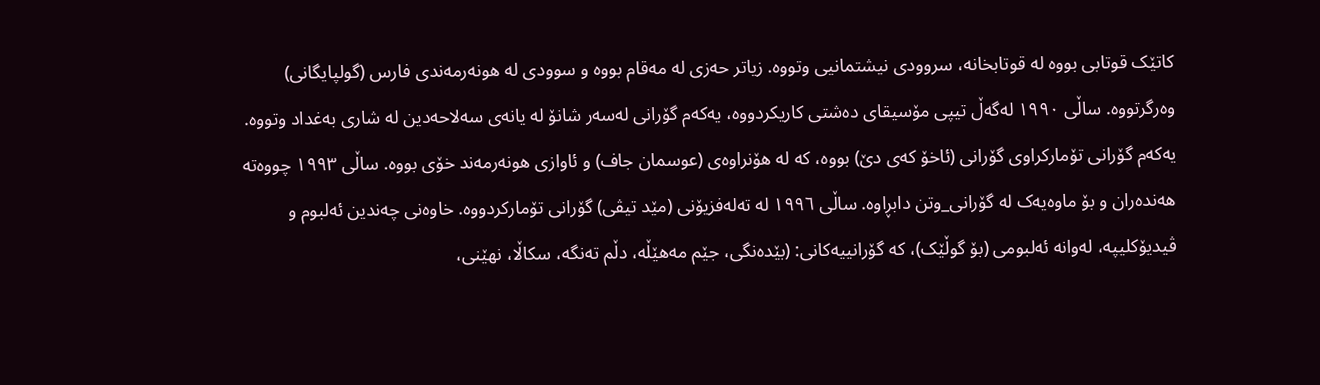کاتێک قوتابی بووە لە قوتابخانە، سروودی نیشتمانیی وتووە. زیاتر حەزی لە مەقام بووە و سوودی لە ھونەرمەندی فارس (گولپایگانی) وەرگرتووە. ساڵی ١٩٩٠ لەگەڵ تیپی مۆسیقای دەشتی کاریکردووە، یەکەم گۆرانی لەسەر شانۆ لە یانەی سەلاحەدین لە شاری بەغداد وتووە. یەکەم گۆرانی تۆمارکراوی گۆرانی (ئاخۆ کەی دێ) بووە، کە لە ھۆنراوەی (عوسمان جاف) و ئاوازی هونەرمەند خۆی بووە. ساڵی ١٩٩٣ چووەتە ھەندەران و بۆ ماوەیەک لە گۆرانی_وتن دابڕاوە. ساڵی ١٩٩٦ لە تەلەفزیۆنی (مێد تیڤی) گۆرانی تۆمارکردووە. خاوەنی چەندین ئەلبوم و ڤیدیۆکلیپە، لەوانە ئەلبومی (بۆ گوڵێک)، کە گۆرانییەکانی: (بێدەنگی، جێم مەھێڵە، دڵم تەنگە، سکاڵا، نھێنی،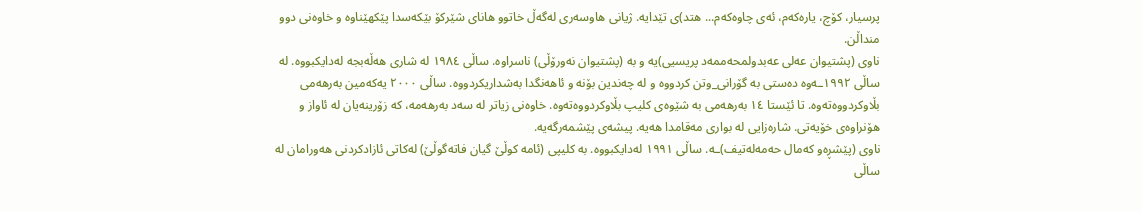پرسیار، کۆچ، یارەکەم، ئەی چاوەکەم... ھتد)ی تێدایە. ژیانی هاوسەری لەگەڵ خاتوو ھانای شێرکۆ بێکەسدا پێکهێناوە و خاوەنی دوو منداڵن.
ناوی (پشتیوان عەلی عەبدولمحەممەد پریسیی)یە و بە (پشتیوان نەورۆڵی) ناسراوە. ساڵی ١٩٨٤ لە شاری هەڵەبجە لەدایکبووە. لە ساڵی ١٩٩٢ـەوە دەستی بە گۆرانی_وتن کردووە و لە چەندین بۆنە و ئاهەنگدا بەشداریکردووە. ساڵی ٢٠٠٠ یەکەمین بەرهەمی بڵاوکردووەتەوە. تا ئێستا ١٤ بەرهەمی بە شێوەی کلیپ بڵاوکردووەتەوە. خاوەنی زیاتر لە سەد بەرهەمە، کە زۆرینەیان لە ئاواز و هۆنراوەی خۆیەتی. شارەزایی لە بواری مەقامدا هەیە. پیشەی پێشمەرگەیە.
ناوی (پێشڕەو کەمال حەمەلەتیف)ـە. ساڵی ١٩٩١ لەدایکبووە. بە کلیپی (ئامە کوڵێ گیان فاتەگوڵێ) لەکاتی ئازادکردنی هەورامان لە ساڵی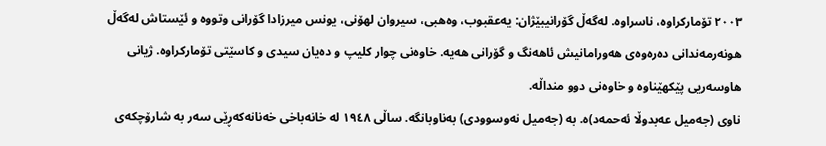٢٠٠٣ تۆمارکراوە، ناسراوە. لەگەڵ گۆرانیبێژان: یەعقبوب، وەهبی، سیروان لهۆنی، یونس میرزادا گۆرانی وتووە و ئێستاش لەگەڵ هونەرمەندانی دەرەوەی هەورامانیش ئاهەنگ و گۆرانی هەیە. خاوەنی چوار کلیپ و دەیان سیدی و کاسێتی تۆمارکراوە. ژیانی هاوسەریی پێکهێناوە و خاوەنی دوو منداڵە.
ناوی (جەمیل عەبدوڵا ئەحمەد)ە. بە (جەمیل نەوسوودی) بەناوبانگە. ساڵی ١٩٤٨ لە خانەباخی خەنانەکەڕێی سەر بە شارۆچکەی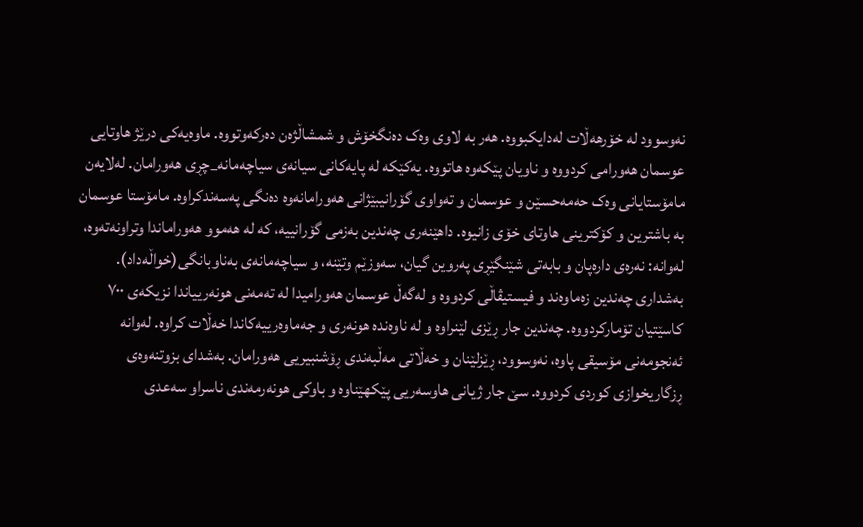نەوسوود لە خۆرهەڵات لەدایکبووە. هەر بە لاوی وەک دەنگخۆش و شمشاڵژەن دەرکەوتووە. ماوەیەکی درێژ هاوتایی عوسمان هەورامی کردووە و ناویان پێکەوە هاتووە. یەکێکە لە پایەکانی سیانەی سیاچەمانە_چڕی هەورامان. لەلایەن مامۆستایانی وەک حەمەحسێن و عوسمان و تەواوی گۆرانیبێژانی هەورامانەوە دەنگی پەسەندکراوە. مامۆستا عوسمان بە باشترین و کۆکترینی هاوتای خۆی زانیوە. داهێنەری چەندین بەزمی گۆرانییە، کە لە هەموو هەوراماندا وتراونەتەوە، لەوانە: نەرەی دارەپان و بابەتی شێنگێڕی پەروین گیان، سەوزێم وتێنە، و سیاچەمانەی بەناوبانگی(خواڵەداد). بەشداری چەندین زەماوەند و فیستیڤاڵی کردووە و لەگەڵ عوسمان هەورامیدا لە تەمەنی هونەرییاندا نزیکەی ٧٠٠ کاسێتیان تۆمارکردووە. چەندین جار ڕێزی لێنراوە و لە ناوەندە هونەری و جەماوەرییەکاندا خەڵات کراوە. لەوانە ئەنجومەنی مۆسیقی پاوە، نەوسوود، ڕێزلێنان و خەڵاتی مەڵبەندی ڕۆشنبیریی هەورامان. بەشدای بزوتنەوەی ڕزگاریخوازی کوردی کردووە. سێ جار ژیانی هاوسەریی پێکهێناوە و باوکی هونەرمەندی ناسراو سەعدی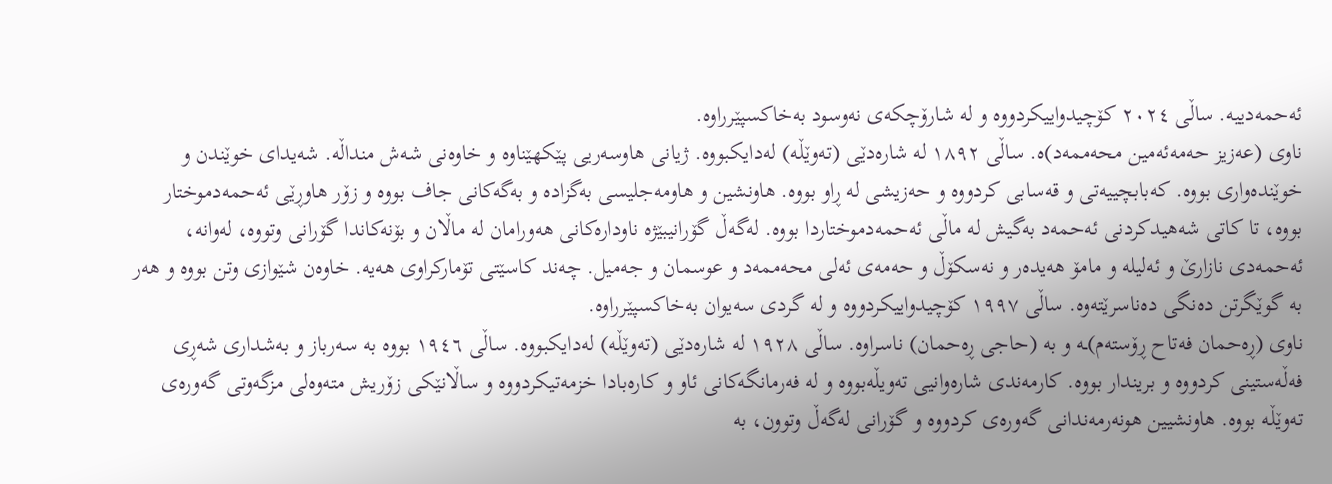ئەحمەدییە. ساڵی ٢٠٢٤ کۆچیدواییکردووە و لە شارۆچکەی نەوسود بەخاکسپێرراوە.
ناوی (عەزیز حەمەئەمین محەممەد)ە. ساڵی ١٨٩٢ لە شارەدێی (تەوێڵە) لەدایکبووە. ژیانی هاوسەریی پێکهێناوە و خاوەنی شەش منداڵە. شەیدای خوێندن و خوێندەواری بووە. کەبابچییەتی و قەسابی کردووە و حەزیشی لە ڕاو بووە. هاونشین و هاومەجلیسی بەگزادە و بەگەکانی جاف بووە و زۆر هاوڕێی ئەحمەدموختار بووە، تا کاتی شەهیدکردنی ئەحمەد بەگیش لە ماڵی ئەحمەدموختاردا بووە. لەگەڵ گۆرانیبێژە ناودارەکانی هەورامان لە ماڵان و بۆنەکاندا گۆرانی وتووە، لەوانە، ئەحمەدی نازارێ و ئەلیلە و مامۆ هەیدەر و نەسکۆڵ و حەمەی ئەلی محەممەد و عوسمان و جەمیل. چەند کاسێتی تۆمارکراوی هەیە. خاوەن شێوازی وتن بووە و هەر بە گوێگرتن دەنگی دەناسرێتەوە. ساڵی ١٩٩٧ کۆچیدواییکردووە و لە گردی سەیوان بەخاکسپێرراوە.
ناوی (ڕەحمان فەتاح ڕۆستەم)ـە و بە (حاجی ڕەحمان) ناسراوە. ساڵی ١٩٢٨ لە شارەدێی (تەوێڵە) لەدایکبووە. ساڵی ١٩٤٦ بووە بە سەرباز و بەشداری شەڕی فەڵەستینی کردووە و بریندار بووە. کارمەندی شارەوانیی تەویڵەبووە و لە فەرمانگەکانی ئاو و کارەبادا خزمەتیکردووە و ساڵانێکی زۆریش متەوەلی مزگەوتی گەورەی تەوێڵە بووە. هاونشیین هونەرمەندانی گەورەی کردووە و گۆرانی لەگەڵ وتوون، بە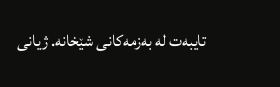تایبەت لە بەزمەکانی شێخانە. ژیانی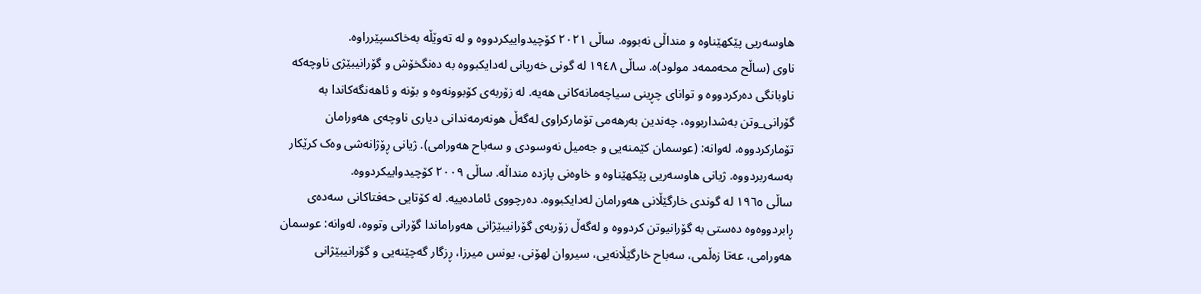هاوسەریی پێکهێناوە و منداڵی نەبووە. ساڵی ٢٠٢١ کۆچیدواییکردووە و لە تەوێڵە بەخاکسپێرراوە.
ناوی (ساڵح محەممەد مولود)ە. ساڵی ١٩٤٨ لە گونی خەرپانی لەدایکبووە بە دەنگخۆش و گۆرانیبێژی ناوچەکە ناوبانگی دەرکردووە و توانای چڕینی سیاچەمانەکانی هەیە. لە زۆربەی کۆبوونەوە و بۆنە و ئاهەنگەکاندا بە گۆرانی_وتن بەشداربووە، چەندین بەرهەمی تۆمارکراوی لەگەڵ هونەرمەندانی دیاری ناوچەی هەورامان تۆمارکردووە، لەوانە: (عوسمان کێمنەیی و جەمیل نەوسودی و سەباح هەورامی). ژیانی ڕۆژانەشی وەک کرێکار بەسەربردووە. ژیانی هاوسەریی پێکهێناوە و خاوەنی پازدە منداڵە. ساڵی ٢٠٠٩ کۆچیدواییکردووە.
ساڵی ١٩٦٥ لە گوندی خارگێڵانی هەورامان لەدایکبووە. دەرچووی ئامادەییە. لە کۆتایی حەفتاکانی سەدەی ڕابردووەوە دەستی بە گۆرانیوتن کردووە و لەگەڵ زۆربەی گۆرانیبێژانی هەوراماندا گۆرانی وتووە، لەوانە: عوسمان هەورامی، عەتا زەڵمی، سەباح خارگێڵانەیی، سیروان لهۆنی، یونس میرزا، ڕزگار گەچێنەیی و گۆرانیبێژانی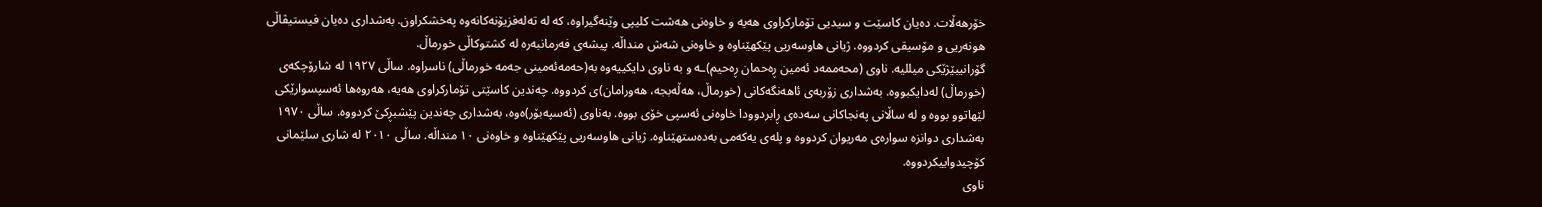خۆرهەڵات. دەیان کاسێت و سیدیی تۆمارکراوی هەیە و خاوەنی هەشت کلیپی وێنەگیراوە، کە لە تەلەفزیۆنەکانەوە پەخشکراون. بەشداری دەیان فیستیڤاڵی هونەریی و مۆسیقی کردووە. ژیانی هاوسەریی پێکهێناوە و خاوەنی شەش منداڵە. پیشەی فەرمانبەرە لە کشتوکاڵی خورماڵ.
گۆرانیبێژێکى میللیە. ناوی (محەممەد ئەمین ڕەحمان ڕەحیم)ـه و بە ناوی دایکییەوە بە(حەمەئەمینی جەمه خورماڵی) ناسراوە. ساڵی ١٩٢٧ له شارۆچکەی (خورماڵ) لەدایکبووه. بەشداری زۆربەی ئاهەنگەکانی (خورماڵ، هەڵەبجه، هەورامان)ى کردووە. چەندین کاسێتی تۆمارکراوی هەیە، هەروەها ئەسپسوارێکی لێهاتوو بووە و له ساڵانی پەنجاکانی سەدەی ڕابردوودا خاوەنی ئەسپی خۆی بووە. بەناوی (ئەسپەبۆر)ەوە، بەشداری چەندین پێشبڕکێ کردووە. ساڵی ١٩٧٠ بەشداری دوانزە سوارەی مەریوان کردووه و پلەی یەکەمی بەدەستهێناوە. ژیانی هاوسەریی پێکهێناوە و خاوەنی ١٠ منداڵە. ساڵی ٢٠١٠ له شاری سلێمانی کۆچیدواییکردووە.
ناوی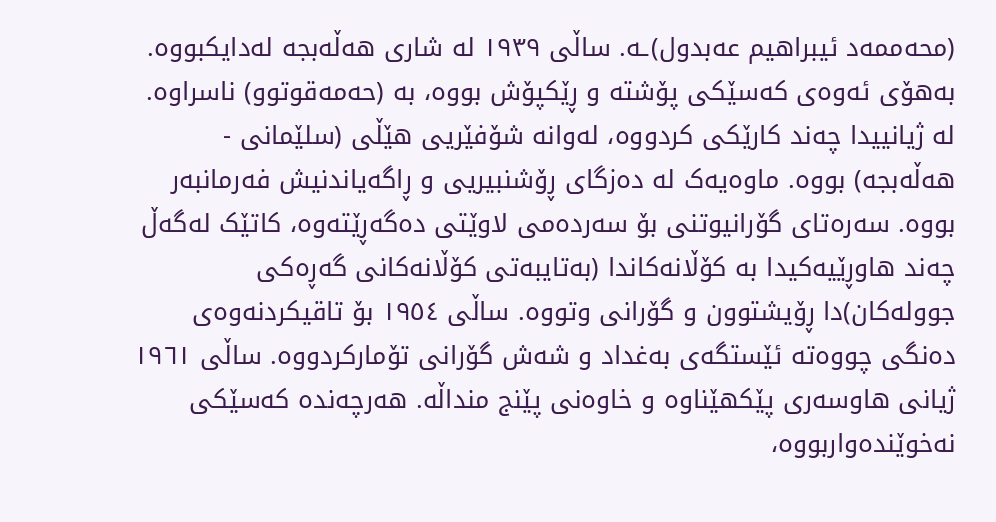(محەممەد ئیبراھیم عەبدول)ـە. ساڵی ١٩٣٩ لە شاری ھەڵەبجە لەدایکبووە. بەھۆی ئەوەی کەسێکی پۆشتە و ڕێکپۆش بووە، بە (حەمەقوتوو) ناسراوە. لە ژیانییدا چەند کارێکی کردووە، لەوانە شۆفێریی هێڵی (سلێمانی - ھەڵەبجە) بووە. ماوەیەک لە دەزگای ڕۆشنبیریی و ڕاگەیاندنیش فەرمانبەر بووە. سەرەتای گۆرانیوتنی بۆ سەردەمی لاوێتی دەگەڕێتەوه، کاتێک لەگەڵ چەند ھاوڕێیەکیدا بە کۆڵانەکاندا (بەتایبەتی کۆڵانەکانی گەڕەکی جوولەکان)دا ڕۆیشتوون و گۆرانی وتووە. ساڵی ١٩٥٤ بۆ تاقیکردنەوەی دەنگی چووەتە ئێستگەی بەغداد و شەش گۆرانی تۆمارکردووە. ساڵی ١٩٦١ ژیانی ھاوسەری پێکھێناوە و خاوەنی پێنج منداڵە. ھەرچەندە کەسێکی نەخوێندەواربووە،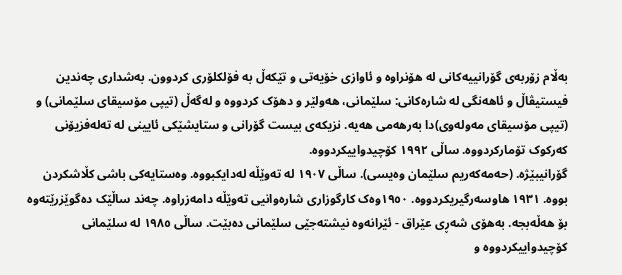بەڵام زۆربەی گۆرانییەکانی لە ھۆنراوە و ئاوازی خۆیەتی و تێکەڵ بە فۆلکلۆری کردوون. بەشداری چەندین فیستیڤاڵ و ئاھەنگی لە شارەکانی: سلێمانی، ھەولێر و دھۆک کردووە و لەگەڵ (تیپی مۆسیقای سلێمانی) و (تیپی مۆسیقای مەولەوی)دا بەرھەمی ھەیە. نزیکەی بیست گۆرانی و ستایشێکی ئایینی لە تەلەفزیۆنی کەرکوک تۆمارکردووە. ساڵی ١٩٩٢ کۆچیدواییکردووە.
گۆرانیبێژە. (حەمەکەریم سلێمان وەیسی). ساڵی ١٩٠٧ لە تەوێڵە لەدایکبووە. وەستایەکی باشی کڵاشکردن بووە. ١٩٣١ هاوسەرگیریکردووە. ١٩٥٠وەک کارگوزاری شارەوانیی تەوێڵە دامەزراوە. چەند ساڵێک دەگوێزرێتەوە بۆ هەڵەبجە. بەهۆی شەڕی عێراق - ئێرانەوە نیشتەجێی سلێمانی دەبێت. ساڵی ١٩٨٥ لە سلێمانی کۆچیدواییکردووە و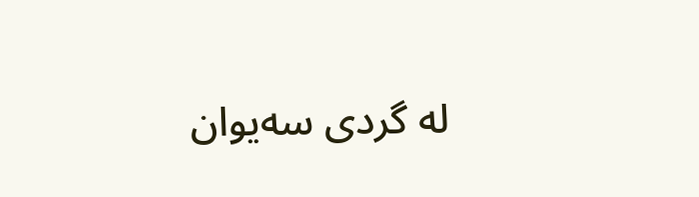لە گردی سەیوان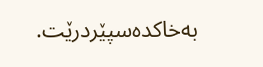بەخاکدەسپێردرێت.